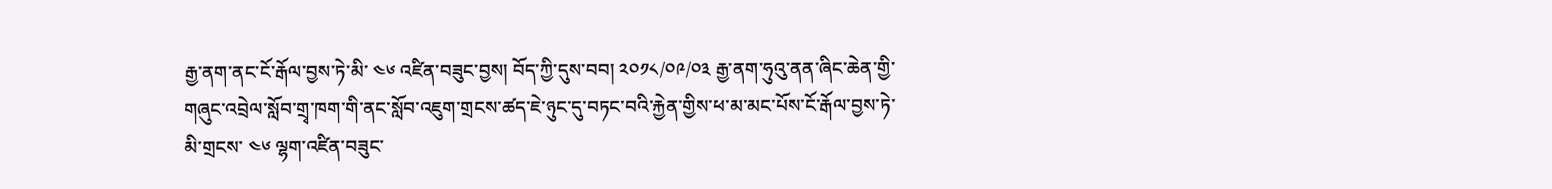རྒྱ་ནག་ནང་ངོ་རྒོལ་བྱས་ཏེ་མི་ ༤༦ འཛིན་བཟུང་བྱས། བོད་ཀྱི་དུས་བབ། ༢༠༡༨/༠༩/༠༣ རྒྱ་ནག་ཧུའུ་ནན་ཞིང་ཆེན་གྱི་གཞུང་འབྲེལ་སློབ་གྲྭ་ཁག་གི་ནང་སློབ་འཇུག་གྲངས་ཚད་ཇེ་ཉུང་དུ་བཏང་བའི་རྐྱེན་གྱིས་ཕ་མ་མང་པོས་ངོ་རྒོལ་བྱས་ཏེ་མི་གྲངས་ ༤༦ ལྷག་འཛིན་བཟུང་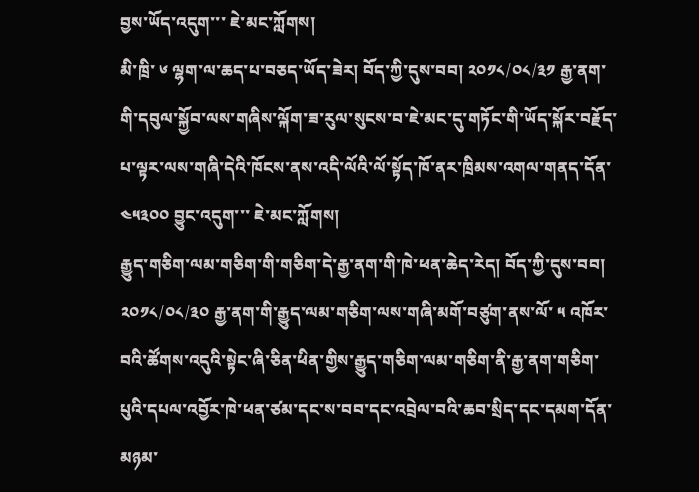བྱས་ཡོད་འདུག་་་ ཇེ་མང་ཀློགས།
མི་ཁྲི་ ༦ ལྷག་ལ་ཆད་པ་བཅད་ཡོད་ཟེར། བོད་ཀྱི་དུས་བབ། ༢༠༡༨/༠༨/༣༡ རྒྱ་ནག་གི་དབུལ་སྐྱོབ་ལས་གཞིས་ལྐོག་ཟ་རུལ་སུངས་བ་ཇེ་མང་དུ་གཏོང་གི་ཡོད་སྐོར་བརྗོད་པ་ལྟར་ལས་གཞི་དེའི་ཁོངས་ནས་འདི་ལོའི་ལོ་སྟོད་ཁོ་ནར་ཁྲིམས་འགལ་གནད་དོན་ ༤༥༣༠༠ བྱུང་འདུག་་་ ཇེ་མང་ཀློགས།
རྒྱུད་གཅིག་ལམ་གཅིག་གི་གཅིག་དེ་རྒྱ་ནག་གི་ཁེ་ཕན་ཆེད་རེད། བོད་ཀྱི་དུས་བབ། ༢༠༡༨/༠༨/༣༠ རྒྱ་ནག་གི་རྒྱུད་ལམ་གཅིག་ལས་གཞི་མགོ་བཙུག་ནས་ལོ་ ༥ འཁོར་བའི་ཚོགས་འདུའི་སྟེང་ཞི་ཅིན་ཕིན་གྱིས་རྒྱུད་གཅིག་ལམ་གཅིག་ནི་རྒྱ་ནག་གཅིག་པུའི་དཔལ་འབྱོར་ཁེ་ཕན་ཙམ་དང་ས་བབ་དང་འབྲེལ་བའི་ཆབ་སྲིད་དང་དམག་དོན་མཉམ་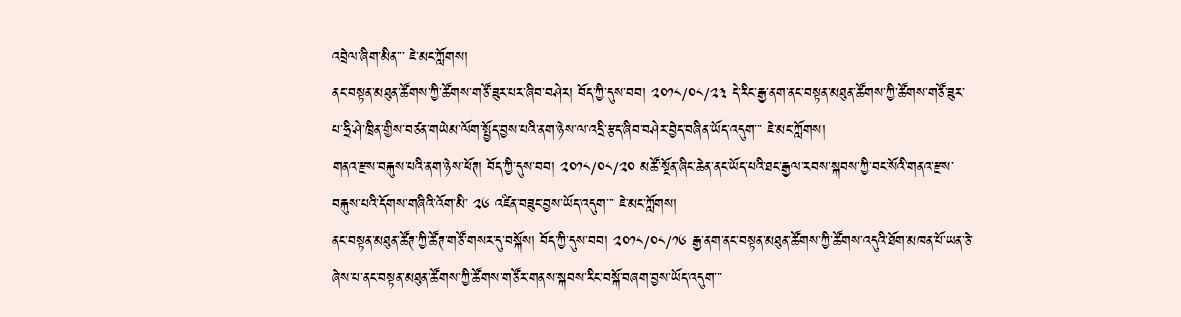འབྲེལ་ཞིག་མིན་་་ ཇེ་མང་ཀློགས།
ནང་བསྟན་མཐུན་ཚོགས་ཀྱི་ཚོགས་གཙོ་ཟུར་པར་ཞིབ་བཤེར། བོད་ཀྱི་དུས་བབ། ༢༠༡༨/༠༨/༢༣ དེ་རིང་རྒྱ་ནག་ནང་བསྟན་མཐུན་ཚོགས་ཀྱི་ཚོགས་གཙོ་ཟུར་པ་ཧྲི་ཤེ་ཁྲིན་གྱིས་བཙན་གཡེམ་ལོག་སྤྱོད་བྱས་པའི་ནག་ཉེས་ལ་འདྲི་རྩད་ཞིབ་བཤེར་བྱེད་བཞིན་ཡོད་འདུག་་་ ཇེ་མང་ཀློགས།
གནའ་རྫས་བརྐུས་པའི་ནག་ཉེས་ཕོཊ། བོད་ཀྱི་དུས་བབ། ༢༠༡༨/༠༨/༢༠ མཚོ་སྔོན་ཞིང་ཆེན་ནང་ཡོད་པའི་ཐང་རྒྱལ་རབས་སྐབས་ཀྱི་བང་སོའི་གནའ་རྫས་བརྐུས་པའི་དོགས་གཞིའི་འོག་མི་ ༢༦ འཛིན་བཟུང་བྱས་ཡོད་འདུག་་་ ཇེ་མང་ཀློགས།
ནང་བསྟན་མཐུན་ཚོཊ་ཀྱི་ཚོཊ་གཙོ་གསར་དུ་བསྐོས། བོད་ཀྱི་དུས་བབ། ༢༠༡༨/༠༨/༡༦ རྒྱ་ནག་ནང་བསྟན་མཐུན་ཚོགས་ཀྱི་ཚོགས་འདུའི་ཐོག་མཁན་པོ་ཡན་ཅེ་ཞེས་པ་ནང་བསྟན་མཐུན་ཚོགས་ཀྱི་ཚོགས་གཙོར་གནས་སྐབས་རིང་བསྐོ་བཞག་བྱས་ཡོད་འདུག་་་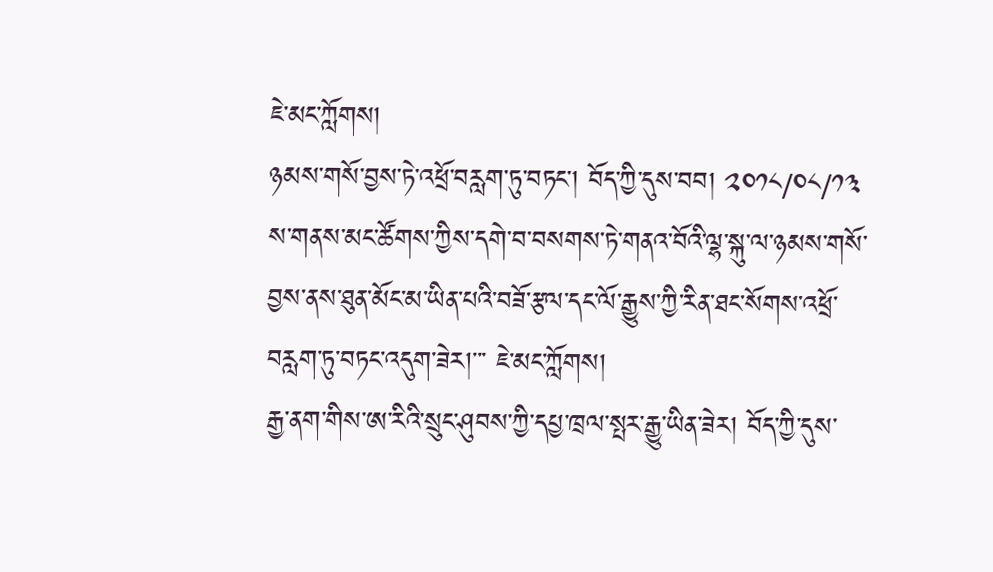ཇེ་མང་ཀློགས།
ཉམས་གསོ་བྱས་ཏེ་འཕྲོ་བརླག་ཏུ་བཏང་། བོད་ཀྱི་དུས་བབ། ༢༠༡༨/༠༨/༡༣ ས་གནས་མང་ཚོགས་ཀྱིས་དགེ་བ་བསགས་ཏེ་གནའ་བོའི་ལྷ་སྐུ་ལ་ཉམས་གསོ་བྱས་ནས་ཐུན་མོང་མ་ཡིན་པའི་བཟོ་རྩལ་དང་ལོ་རྒྱུས་ཀྱི་རིན་ཐང་སོགས་འཕྲོ་བརླག་ཏུ་བཏང་འདུག་ཟེར།་་་ ཇེ་མང་ཀློགས།
རྒྱ་ནག་གིས་ཨ་རིའི་སྲུང་ཤུབས་ཀྱི་དཔྱ་ཁྲལ་སྤར་རྒྱུ་ཡིན་ཟེར། བོད་ཀྱི་དུས་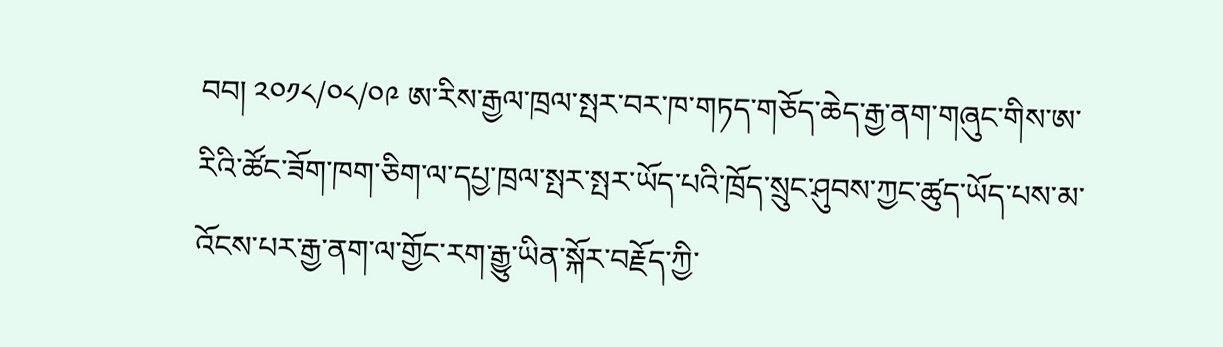བབ། ༢༠༡༨/༠༨/༠༩ ཨ་རིས་རྒྱལ་ཁྲལ་སྤར་བར་ཁ་གཏད་གཅོད་ཆེད་རྒྱ་ནག་གཞུང་གིས་ཨ་རིའི་ཚོང་ཟོག་ཁག་ཅིག་ལ་དཔྱ་ཁྲལ་སྤར་སྤར་ཡོད་པའི་ཁྲོད་སྲུང་ཤུབས་ཀྱང་ཚུད་ཡོད་པས་མ་འོངས་པར་རྒྱ་ནག་ལ་གྱོང་རག་རྒྱུ་ཡིན་སྐོར་བརྗོད་ཀྱི་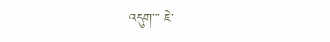འདུག་་་ ཇེ་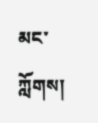མང་ཀློགས།